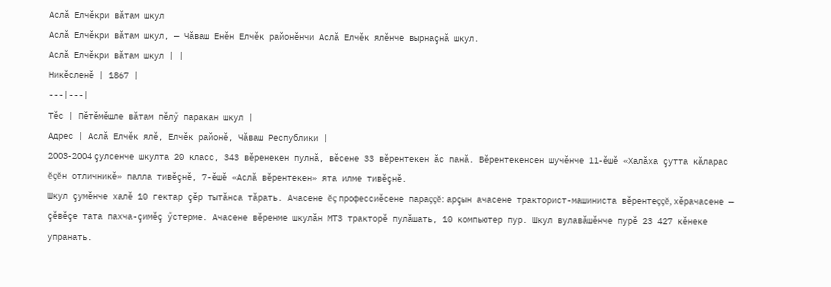Аслă Елчĕкри вăтам шкул
Аслă Елчĕкри вăтам шкул, — Чăваш Енĕн Елчĕк районĕнчи Аслă Елчĕк ялĕнче вырнаçнă шкул.
Аслă Елчĕкри вăтам шкул | |
Никĕсленĕ | 1867 |
---|---|
Тĕс | Пĕтĕмĕшле вăтам пĕлӳ паракан шкул |
Адрес | Аслă Елчĕк ялĕ, Елчĕк районĕ, Чăваш Республики |
2003-2004 çулсенче шкулта 20 класс, 343 вĕренекен пулнă, вĕсене 33 вĕрентекен ăс панă. Вĕрентекенсен шучĕнче 11-ĕшĕ «Халăха çутта кăларас ĕçĕн отличникĕ» палла тивĕçнĕ, 7-ĕшĕ «Аслă вĕрентекен» ята илме тивĕçнĕ.
Шкул çумĕнче халĕ 10 гектар çĕр тытăнса тăрать. Ачасене ĕç профессиĕсене параççĕ: арçын ачасене тракторист-машиниста вĕрентеççĕ, хĕрачасене — çĕвĕçе тата пахча-çимĕç ӳстерме. Ачасене вĕренме шкулăн МТЗ тракторĕ пулăшать, 10 компьютер пур. Шкул вулавăшĕнче пурĕ 23 427 кĕнеке упранать.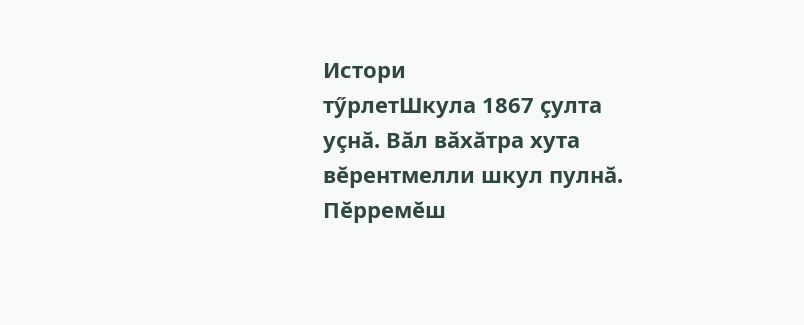Истори
тӳрлетШкула 1867 çулта уçнă. Вăл вăхăтра хута вĕрентмелли шкул пулнă. Пĕрремĕш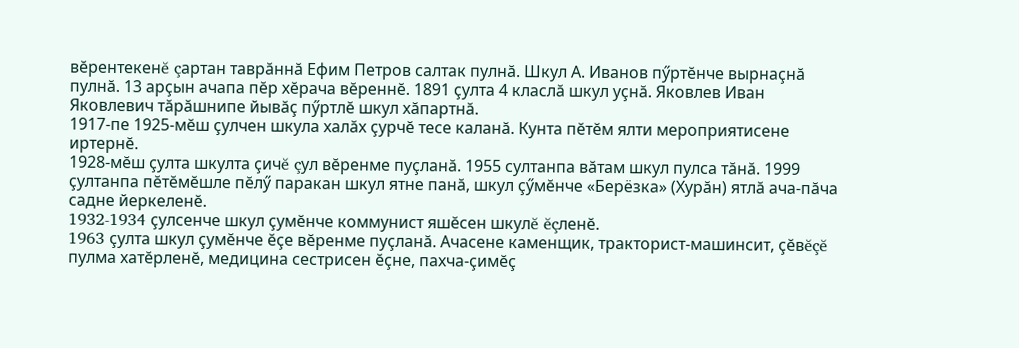вĕрентекенĕ çартан таврăннă Ефим Петров салтак пулнă. Шкул А. Иванов пӳртĕнче вырнаçнă пулнă. 13 арçын ачапа пĕр хĕрача вĕреннĕ. 1891 çулта 4 класлă шкул уçнă. Яковлев Иван Яковлевич тăрăшнипе йывăç пӳртлĕ шкул хăпартнă.
1917-пе 1925-мĕш çулчен шкула халăх çурчĕ тесе каланă. Кунта пĕтĕм ялти мероприятисене иртернĕ.
1928-мĕш çулта шкулта çичĕ çул вĕренме пуçланă. 1955 султанпа вăтам шкул пулса тăнă. 1999 çултанпа пĕтĕмĕшле пĕлӳ паракан шкул ятне панă, шкул çӳмĕнче «Берёзка» (Хурăн) ятлă ача-пăча садне йеркеленĕ.
1932-1934 çулсенче шкул çумĕнче коммунист яшĕсен шкулĕ ĕçленĕ.
1963 çулта шкул çумĕнче ĕçе вĕренме пуçланă. Ачасене каменщик, тракторист-машинсит, çĕвĕçĕ пулма хатĕрленĕ, медицина сестрисен ĕçне, пахча-çимĕç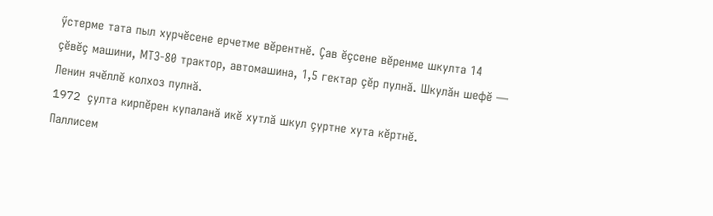ӳстерме тата пыл хурчĕсене ерчетме вĕрентнĕ. Çав ĕçсене вĕренме шкулта 14 çĕвĕç машини, МТЗ-80 трактор, автомашина, 1,5 гектар çĕр пулнă. Шкулăн шефĕ — Ленин ячĕллĕ колхоз пулнă.
1972 çулта кирпĕрен купаланă икĕ хутлă шкул çуртне хута кĕртнĕ.
Паллисем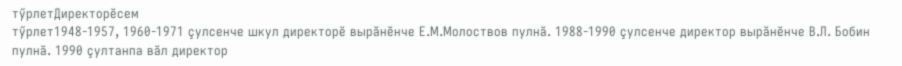тӳрлетДиректорĕсем
тӳрлет1948-1957, 1960-1971 çулсенче шкул директорĕ вырăнĕнче Е.М.Молоствов пулнă. 1988-1990 çулсенче директор вырăнĕнче В.Л. Бобин пулнă. 1990 çултанпа вăл директор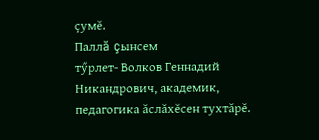çумĕ.
Паллă çынсем
тӳрлет- Волков Геннадий Никандрович, академик, педагогика ăслăхĕсен тухтăрĕ.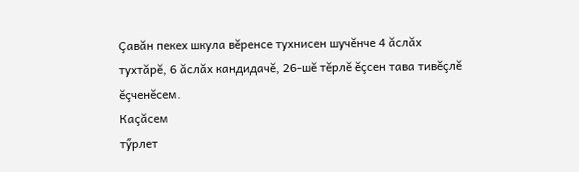Çавăн пекех шкула вĕренсе тухнисен шучĕнче 4 ăслăх тухтăрĕ, 6 ăслăх кандидачĕ, 26-шĕ тĕрлĕ ĕçсен тава тивĕçлĕ ĕçченĕсем.
Каçăсем
тӳрлет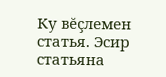Ку вĕçлемен статья. Эсир статьяна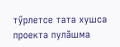тӳрлетсе тата хушса проекта пулăшма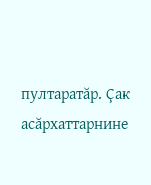пултаратăр. Çак асăрхаттарнине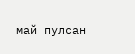май пулсан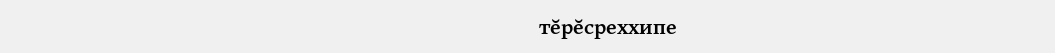тĕрĕсреххипе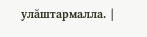улăштармалла. |